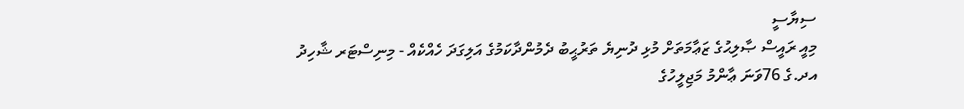ސިޔާސީ
މިއީ ރައީސް ޞާލިޙުގެ ޒަޢާމަތަށް މުޅި ދުނިޔެ ތަރުޙީބު ދެމުންދާކަމުގެ އަލިގަދަ ހެއްކެއް - މިނިސްޓަރ ޝާހިދު
އދ.ގެ 76ވަނަ ޢާންމު މަޖިލީހުގެ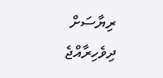ރިޔާސަށް ދިވެހިރާއްޖެ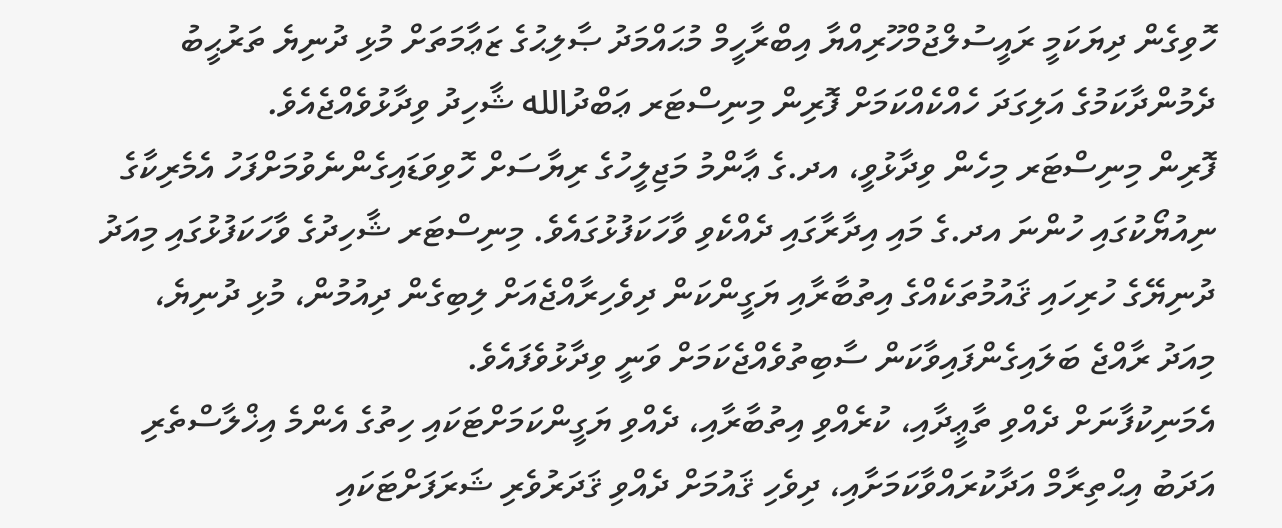ހޮވިގެން ދިޔަކަމީ ރައީސުލްޖުމްހޫރިއްޔާ އިބްރާހީމް މުޙައްމަދު ޞާލިޙުގެ ޒަޢާމަތަށް މުޅި ދުނިޔެ ތަރުޙީބު ދެމުންދާކަމުގެ އަލިގަދަ ހެއްކެއްކަމަށް ފޮރިން މިނިސްޓަރ ޢަބްދުالله ޝާހިދު ވިދާޅުވެއްޖެއެވެ.
ފޮރިން މިނިސްޓަރ މިހެން ވިދާޅުވީ، އދ.ގެ ޢާންމު މަޖިލީހުގެ ރިޔާސަށް ހޮވިވަޑައިގެންނެވުމަށްފަހު އެމެރިކާގެ ނިއުޔޯކުގައި ހުންނަ އދ.ގެ މައި އިދާރާގައި ދެއްކެވި ވާހަކަފުޅުގައެވެ. މިނިސްޓަރ ޝާހިދުގެ ވާހަކަފުޅުގައި މިއަދު ދުނިޔޭގެ ހުރިހައި ޤައުމުތަކެއްގެ އިތުބާރާއި ޔަގީންކަން ދިވެހިރާއްޖެއަށް ލިބިގެން ދިއުމުން، މުޅި ދުނިޔެ، މިއަދު ރާއްޖެ ބަލައިގެންފައިވާކަން ސާބިތުވެއްޖެކަމަށް ވަނީ ވިދާޅުވެފައެވެ.
އެމަނިކުފާނަށް ދެއްވި ތާޢީދާއި، ކުރެއްވި އިތުބާރާއި، ދެއްވި ޔަގީންކަމަށްޓަކައި ހިތުގެ އެންމެ އިޚްލާސްތެރި އަދަބު އިޙްތިރާމް އަދާކުރައްވާކަމަށާއި، ދިވެހި ޤައުމަށް ދެއްވި ޤަދަރުވެރި ޝަރަފަށްޓަކައި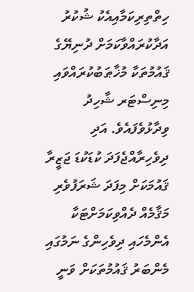ހިތްތިރިކަމާއިއެކު ޝުކުރު އަދާކުރައްވާކަމަށް ދުނިޔޭގެ ޤައުމުތަކާ މުޚާޠަބުކުރައްވައި މިނިސްޓަރ ޝާހިދު ވިދާޅުވެފައެވެ. އަދި ދިވެހިރާއްޖެފަދަ ކުޑަކުޑަ ޖަޒީރާ ޤައުމަކަށް މިފަދަ ޝަރަފުވެރި މަޤާމެއް ދެއްވިކަމަށްޓަކާ އެންމެހައި ދިވެހިންގެ ނަމުގައި މެންބަރު ޤައުމުތަކަށް ވަނީ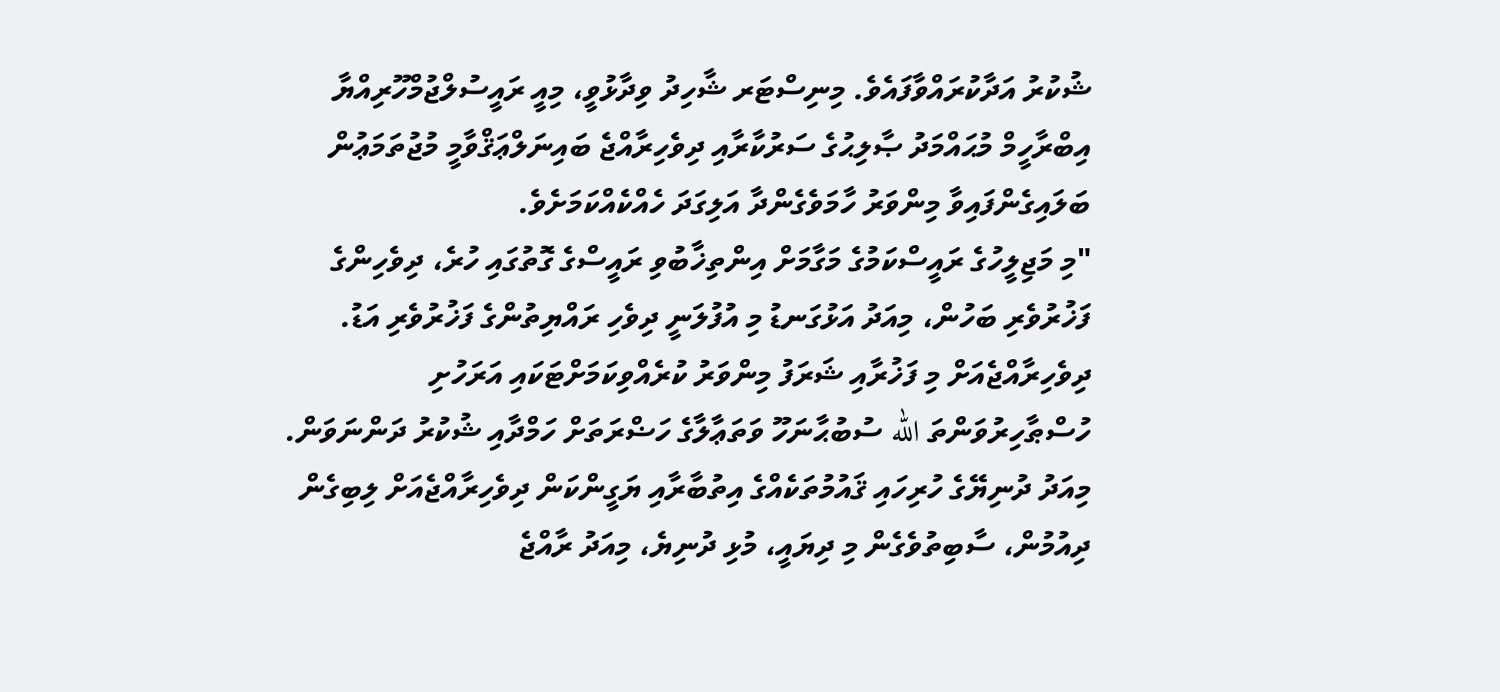ޝުކުރު އަދާކުރައްވާފައެވެ. މިނިސްޓަރ ޝާހިދު ވިދާޅުވީ، މިއީ ރައީސުލްޖުމްހޫރިއްޔާ އިބްރާހީމް މުޙައްމަދު ޞާލިޙުގެ ސަރުކާރާއި ދިވެހިރާއްޖެ ބައިނަލްޢަޤްވާމީ މުޖުތަމަޢުން ބަލައިގެންފައިވާ މިންވަރު ހާމަވެގެންދާ އަލިގަދަ ހެއްކެއްކަމަށެވެ.
"މި މަޖިލީހުގެ ރައީސްކަމުގެ މަގާމަށް އިންތިޚާބުވި ރައީސްގެ ގޮތުގައި ހުރެ، ދިވެހިންގެ ފަޚުރުވެރި ބަހުން، މިއަދު އަޅުގަނޑު މި އުފުލަނީ ދިވެހި ރައްޔިތުންގެ ފަޚުރުވެރި އަޑު. ދިވެހިރާއްޖެއަށް މި ފަޚުރާއި ޝަރަފު މިންވަރު ކުރެއްވިކަމަށްޓަކައި އަރަހުށި ހުސްޠާހިރުވަންތަ الله ސުބުޙާނަހޫ ވަތަޢާލާގެ ހަޟްރަތަށް ހަމްދާއި ޝުކުރު ދަންނަވަން. މިއަދު ދުނިޔޭގެ ހުރިހައި ޤައުމުތަކެއްގެ އިތުބާރާއި ޔަގީންކަން ދިވެހިރާއްޖެއަށް ލިބިގެން ދިއުމުން، ސާބިތުވެގެން މި ދިޔައީ، މުޅި ދުނިޔެ، މިއަދު ރާއްޖެ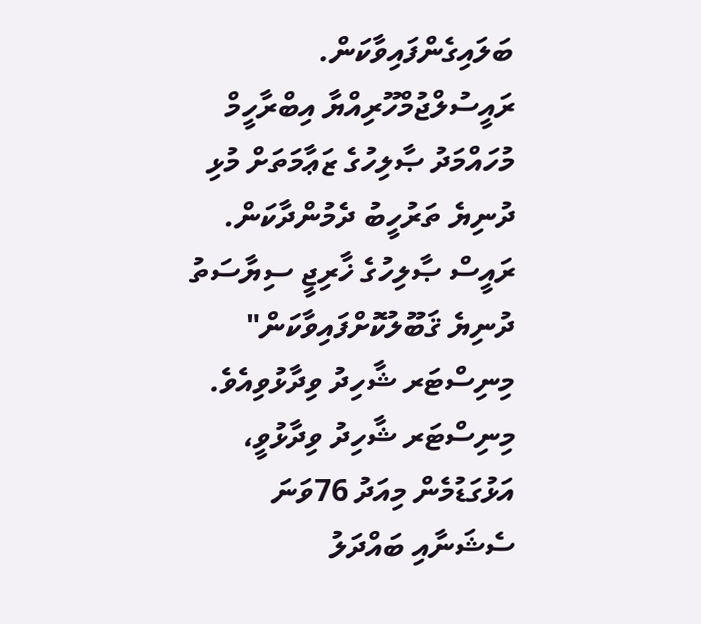ބަލައިގެންފައިވާކަން. ރައީސުލްޖުމްހޫރިއްޔާ އިބްރާހީމް މުހައްމަދު ޞާލިހުގެ ޒަޢާމަތަށް މުޅި ދުނިޔެ ތަރުހީބު ދެމުންދާކަން. ރައީސް ޞާލިހުގެ ޚާރިޖީ ސިޔާސަތު ދުނިޔެ ޤަބޫލުކޮށްފައިވާކަން" މިނިސްޓަރ ޝާހިދު ވިދާޅުވިއެވެ.
މިނިސްޓަރ ޝާހިދު ވިދާޅުވީ، އަޅުގަޑުމެން މިއަދު 76ވަނަ ސެޝަނާއި ބައްދަލު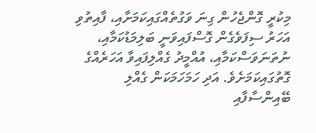މިކުރީ ގޮންޖެހުން ގިނަ ވަގުތެއްގައިކަމަށާއި، ފާއިތުވި އަހަރު ސިފަވެގެން ގޮސްފައިވަނީ ބަލިމަޑުކަމާއި، ނުތަނަވަސްކަމާއި، އުއްމީދު ގެއްލިފައިވާ އަހަރެއްގެ ގޮތުގައިކަމަށެވެ. އަދި ހަމަހަމަކަން ގެއްލި ބޭއިންސާފާއި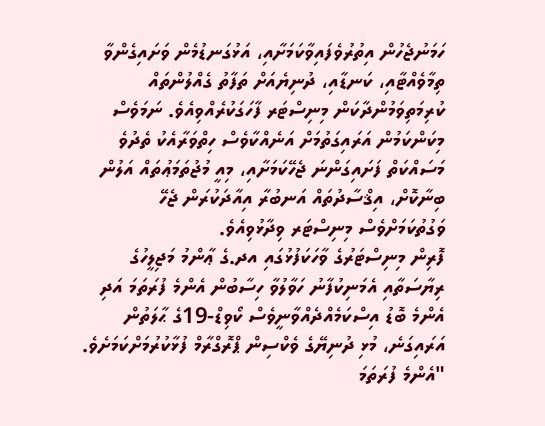ހަމަނުޖެހުން އިތުރުވެފައިވާކަމަށާއި، އަޅުގަނޑުމެން ވަށައިގެންވާ ތިމާވެއްޓާއި، ކަނޑާއި، ދުނިޔެއަށް ތަފާތު ގެއްލުންތައް ކުރިމަތިވަމުންދާކަން މިނިސްޓަރ ފާހަގަކުރެއްވިއެވެ. ނަމަވެސް މިކަންކަމުން އަރައިގަތުމަށް އަނެއްކާވެސް ހިތްވަރާއެކު ތެދުވެ މަސައްކަތް ފަށައިގަންނަ ޖެހޭކަމަށާއި، މިއީ މުޖުތަމަޢުތައް އަލުން ބިނާކޮށް، އިޤްސާދުތައް އަނބުރާ އިއާދަކުރަން ޖެހޭ ވަގުތުކަމަށްވެސް މިނިސްޓަރ ވިދާޅުވިއެވެ.
ފޮރިން މިނިސްޓަރުގެ ވާހަކަފުޅުގައި އދ.ގެ ޢާންމު މަޖިލީހުގެ ރިޔާސަތާއި އެމަނިކުފާނު ހަވާލުވާ ހިސާބުން އެންމެ ފުރަތަމަ އަދި އެންމެ ބޮޑު އިސްކަމެއްދެއްވާނީވެސް ކޯވިޑް-19ގެ ޙާލަތުން އަރައިގަނެ، މުޅި ދުނިޔޭގެ ވެކްސިން ޕްރޮގްރާމް ފުޅާކުރުމަށްކަމަށެވެ.
"އެންމެ ފުރަތަމަ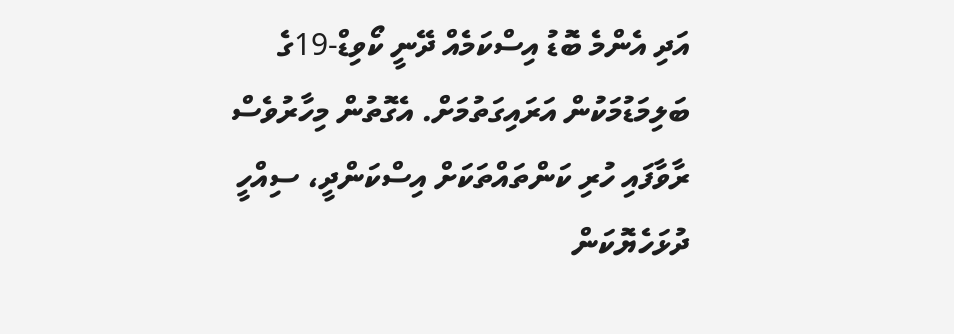އަދި އެންމެ ބޮޑު އިސްކަމެއް ދޭނީ ކޯވިޑް-19ގެ ބަލިމަޑުމަކުން އަރައިގަތުމަށް. އެގޮތުން މިހާރުވެސް ރާވާފައި ހުރި ކަންތައްތަކަށް އިސްކަންދީ، ސިއްހީ ދުޅަހެޔޮކަން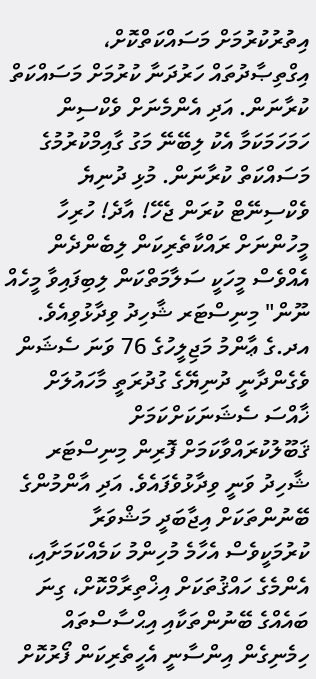އިތުރުކުރުމަށް މަސައްކަތްކޮށް، އިގްތިޞާދުތައް ހަރުދަނާ ކުރުމަށް މަސައްކަތް ކުރާނަން. އަދި އެންމެނަށް ވެކްސިން ހަމަހަމަކަމާ އެކު ލިބޭނޭ މަގު ގާއިމްކުރުމުގެ މަސައްކަތް ކުރާނަން. މުޅި ދުނިޔެ ވެކްސިނޭޓް ކުރަން ޖެހޭ! އާދެ! ހުރިހާ މީހުންނަށް ރައްކާތެރިކަން ލިބެންދެން އެއްވެސް މީހަކީ ސަލާމަތްކަން ލިބިފައިވާ މީހެއް ނޫން" މިނިސްޓަރ ޝާހިދު ވިދާޅުވިއެވެ.
އދ.ގެ ޢާންމު މަޖިލީހުގެ 76 ވަނަ ސެޝަން ވެގެންދާނީ ދުނިޔޭގެ ގުދުރަތީ މާހައުލަށް ޚާއްސަ ސެޝަނަކަށްކަމަށް ޤަބޫލުކުރައްވާކަމަށް ފޮރިން މިނިސްޓަރ ޝާހިދު ވަނީ ވިދާޅުވެފައެވެ. އަދި އާންމުންގެ ބޭނުންތަކަށް އިޖާބަދީ މަޝްވަރާ ކުރުމަކީވެސް އެހާމެ މުހިންމު ކަމެއްކަމަށާއި، އެންމެގެ ހައްޤުތަކަށް އިޚްތިރާމްކޮށް، ގިނަ ބައެއްގެ ބޭނުންތަކާއި އިޙްސާސްތައް ހިމެނިގެން އިންސާނީ އެހީތެރިކަން ފޯރުކޮށް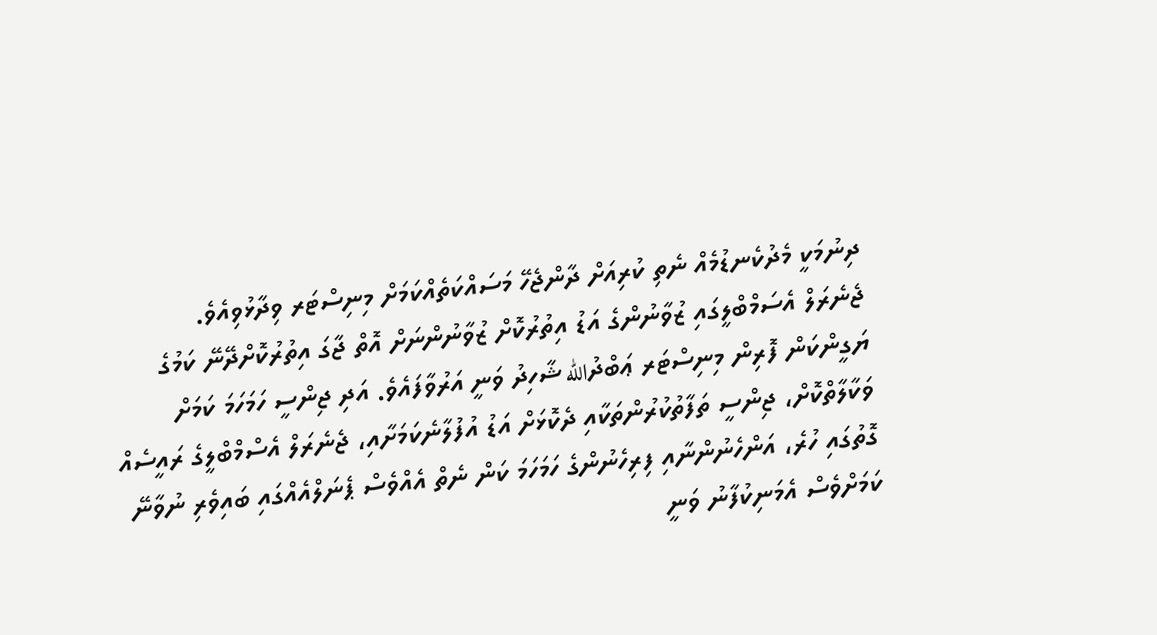ދިނުމަކީ މެދުކެނޑުމެއް ނެތި ކުރިއަށް ދާންޖެހޭ މަސައްކަތެއްކަމަށް މިނިސްޓަރ ވިދާޅުވިއެވެ.
ޖެނެރަލް އެސަމްބްލީގައި ޒުވާނުންގެ އަޑު އިތުރުކޮށް ޒުވާނުންނަށް އޮތް ޖާގަ އިތުރުކޮށްދޭނޭ ކަމުގެ ޔަގީންކަން ފޮރިން މިނިސްޓަރ ޢަބްދުالله ޝާހިދު ވަނީ އަރުވާފައެވެ. އަދި ޖިންސީ ހަމަހަމަ ކަމަށް ވަކާލާތްކޮށް، ޖިންސީ ތަފާތުކުރުންތަކާއި ދެކޮޅަށް އަޑު އުފުލާނެކަމަށާއި، ޖެނެރަލް އެސްމްބްލީގެ ރައީސެއް ގޮތުގައި ހުރެ، އަންހެނުންނާއި ފިރިހެނުންގެ ހަމަހަމަ ކަން ނެތް އެއްވެސް ޕެނަލްއެއްގައި ބައިވެރި ނުވާނޭ ކަމަށްވެސް އެމަނިކުފާނު ވަނީ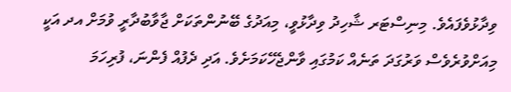ވިދާޅުވެފައެވެ. މިނިސްޓަރ ޝާހިދު ވިދާޅުވީ، މިއަދުގެ ބޭނުންތަކަށް ޖާވާބުދާރީ ވުމަށް އދ އަކީ މިއަށްވުރެވެސް ވަރުގަދަ ތަނެއް ކަމުގައި ވާންޖެހޭކަމަށެވެ. އަދި ދެފުއް ފެންނަ، ފުރިހަމަ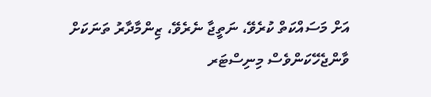އަށް މަސައްކަތް ކުރެވޭ، ނަތީޖާ ނެރެވޭ، ޒިންމާދާރު ތަނަކަށް ވާންޖެހޭކަންވެސް މިނިސްޓަރ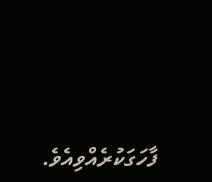ފާހަގަކުރެއްވިއެވެ.